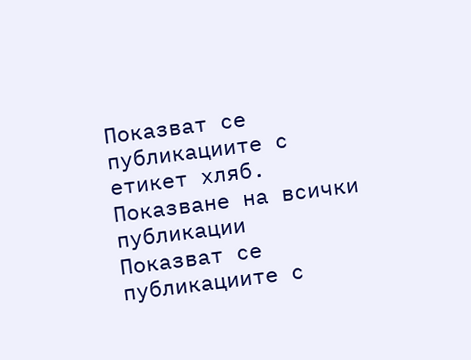Показват се публикациите с етикет хляб. Показване на всички публикации
Показват се публикациите с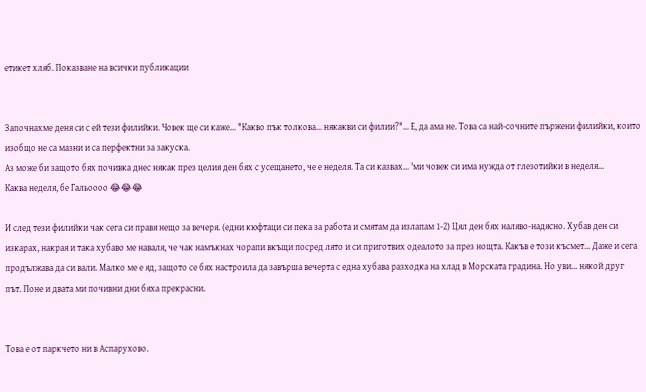етикет хляб. Показване на всички публикации


Започнахме деня си с ей тези филийки. Човек ще си каже... "Какво пък толкова... някакви си филии?"... Е, да ама не. Това са най-сочните пържени филийки, които изобщо не са мазни и са перфектни за закуска.
Аз може би защото бях почивка днес някак през целия ден бях с усещането, че е неделя. Та си казвах... 'ми човек си има нужда от глезотийки в неделя...
Каква неделя, бе Гальоооо 😂😂😂

И след тези филийки чак сега си правя нещо за вечеря. (едни кюфтаци си пека за работа и смятам да излапам 1-2) Цял ден бях наляво-надясно. Хубав ден си изкарах, накрая и така хубаво ме наваля, че чак намъкнах чорапи вкъщи посред лято и си приготвих одеалото за през нощта. Какъв е този късмет... Даже и сега продължава да си вали. Малко ме е яд, защото се бях настроила да завърша вечерта с една хубава разходка на хлад в Морската градина. Но уви... някой друг път. Поне и двата ми почивни дни бяха прекрасни.


Това е от паркчето ни в Аспарухово.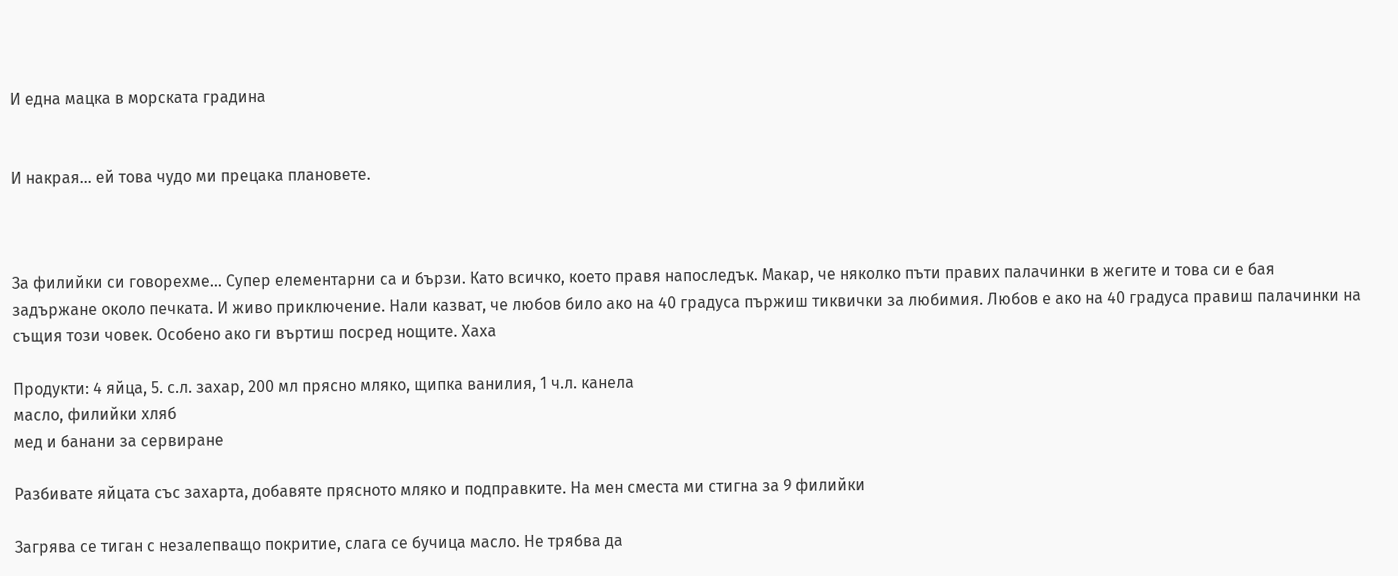И една мацка в морската градина


И накрая... ей това чудо ми прецака плановете.



За филийки си говорехме... Супер елементарни са и бързи. Като всичко, което правя напоследък. Макар, че няколко пъти правих палачинки в жегите и това си е бая задържане около печката. И живо приключение. Нали казват, че любов било ако на 40 градуса пържиш тиквички за любимия. Любов е ако на 40 градуса правиш палачинки на същия този човек. Особено ако ги въртиш посред нощите. Хаха

Продукти: 4 яйца, 5. с.л. захар, 200 мл прясно мляко, щипка ванилия, 1 ч.л. канела
масло, филийки хляб
мед и банани за сервиране

Разбивате яйцата със захарта, добавяте прясното мляко и подправките. На мен сместа ми стигна за 9 филийки

Загрява се тиган с незалепващо покритие, слага се бучица масло. Не трябва да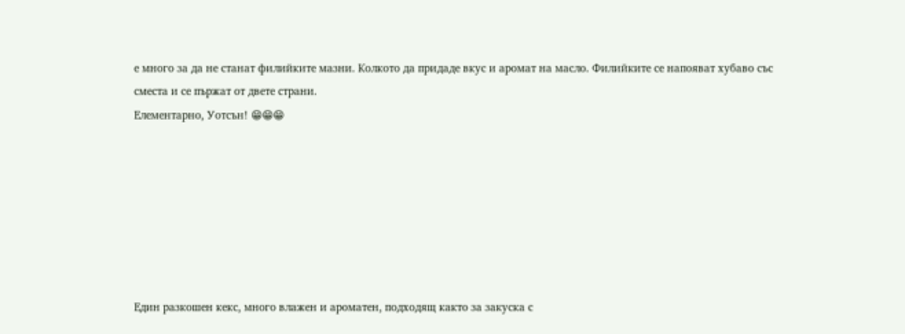е много за да не станат филийките мазни. Колкото да придаде вкус и аромат на масло. Филийките се напояват хубаво със сместа и се пържат от двете страни.
Елементарно, Уотсън! 😁😁😁







Един разкошен кекс, много влажен и ароматен, подходящ както за закуска с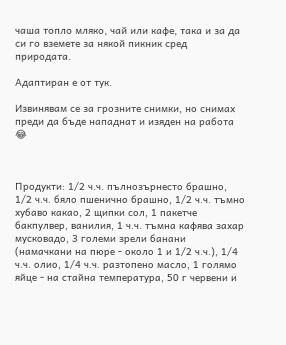чаша топло мляко, чай или кафе, така и за да си го вземете за някой пикник сред природата.

Адаптиран е от тук.

Извинявам се за грозните снимки, но снимах преди да бъде нападнат и изяден на работа 😂



Продукти: 1/2 ч.ч. пълнозърнесто брашно, 1/2 ч.ч. бяло пшенично брашно, 1/2 ч.ч. тъмно хубаво какао, 2 щипки сол, 1 пакетче бакпулвер, ванилия, 1 ч.ч. тъмна кафява захар мусковадо, 3 големи зрели банани (намачкани на пюре - около 1 и 1/2 ч.ч.), 1/4 ч.ч. олио, 1/4 ч.ч. разтопено масло, 1 голямо яйце - на стайна температура, 50 г червени и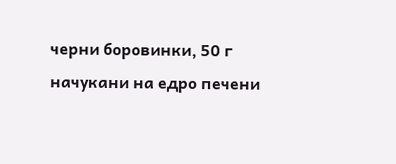черни боровинки, 50 г начукани на едро печени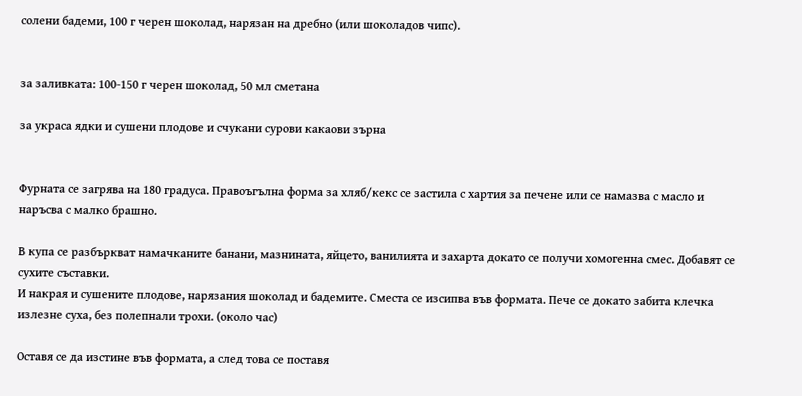солени бадеми, 100 г черен шоколад, нарязан на дребно (или шоколадов чипс).


за заливката: 100-150 г черен шоколад, 50 мл сметана

за украса ядки и сушени плодове и счукани сурови какаови зърна


Фурната се загрява на 180 градуса. Правоъгълна форма за хляб/кекс се застила с хартия за печене или се намазва с масло и наръсва с малко брашно.

В купа се разбъркват намачканите банани, мазнината, яйцето, ванилията и захарта докато се получи хомогенна смес. Добавят се сухите съставки.
И накрая и сушените плодове, нарязания шоколад и бадемите. Сместа се изсипва във формата. Пече се докато забита клечка  излезне суха, без полепнали трохи. (около час)

Оставя се да изстине във формата, а след това се поставя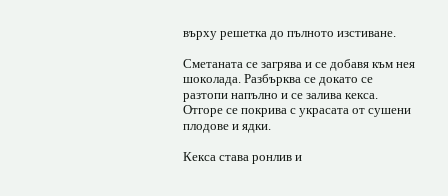върху решетка до пълното изстиване.

Сметаната се загрява и се добавя към нея шоколада. Разбърква се докато се разтопи напълно и се залива кекса. Отгоре се покрива с украсата от сушени плодове и ядки.

Кекса става ронлив и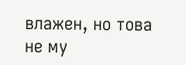влажен, но това не му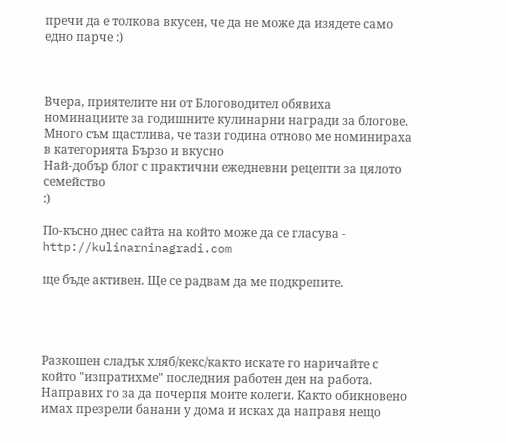пречи да е толкова вкусен, че да не може да изядете само едно парче :)



Вчера, приятелите ни от Блоговодител обявиха номинациите за годишните кулинарни награди за блогове. Много съм щастлива, че тази година отново ме номинираха в категорията Бързо и вкусно
Най-добър блог с практични ежедневни рецепти за цялото семейство
:)

По-късно днес сайта на който може да се гласува -
http://kulinarninagradi.com

ще бъде активен. Ще се радвам да ме подкрепите.




Разкошен сладък хляб/кекс/както искате го наричайте с който "изпратихме" последния работен ден на работа. Направих го за да почерпя моите колеги. Както обикновено имах презрели банани у дома и исках да направя нещо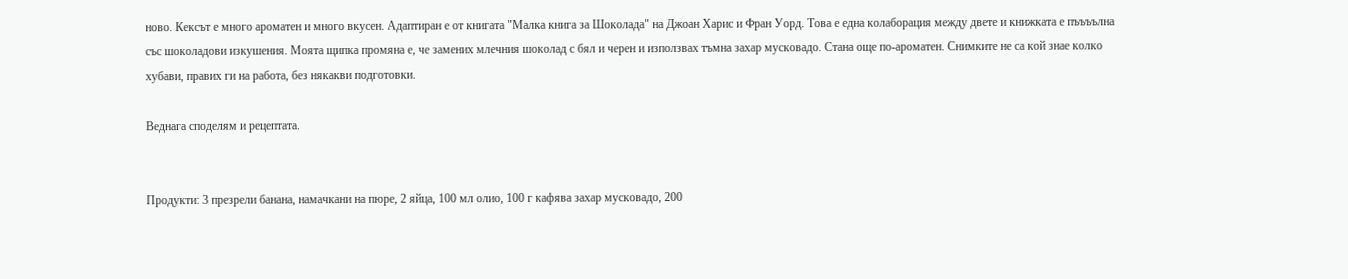ново. Кексът е много ароматен и много вкусен. Адаптиран е от книгата "Малка книга за Шоколада" на Джоан Харис и Фран Уорд. Това е една колаборация между двете и книжката е пъъъълна със шоколадови изкушения. Моята щипка промяна е, че замених млечния шоколад с бял и черен и използвах тъмна захар мусковадо. Стана още по-ароматен. Снимките не са кой знае колко хубави, правих ги на работа, без някакви подготовки.

Веднага споделям и рецептата.


Продукти: 3 презрели банана, намачкани на пюре, 2 яйца, 100 мл олио, 100 г кафява захар мусковадо, 200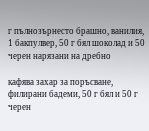г пълнозърнесто брашно, ванилия, 1 бакпулвер, 50 г бял шоколад и 50 черен нарязани на дребно

кафява захар за поръсване, филирани бадеми, 50 г бял и 50 г черен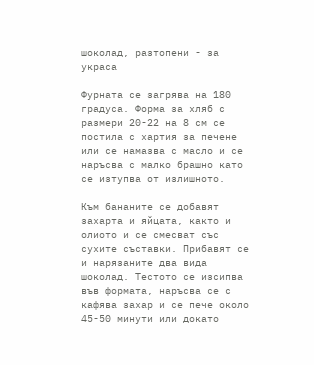шоколад, разтопени - за украса

Фурната се загрява на 180 градуса. Форма за хляб с размери 20-22 на 8 см се постила с хартия за печене или се намазва с масло и се наръсва с малко брашно като се изтупва от излишното.

Към бананите се добавят захарта и яйцата, както и олиото и се смесват със сухите съставки. Прибавят се и нарязаните два вида шоколад. Тестото се изсипва във формата, наръсва се с кафява захар и се пече около 45-50 минути или докато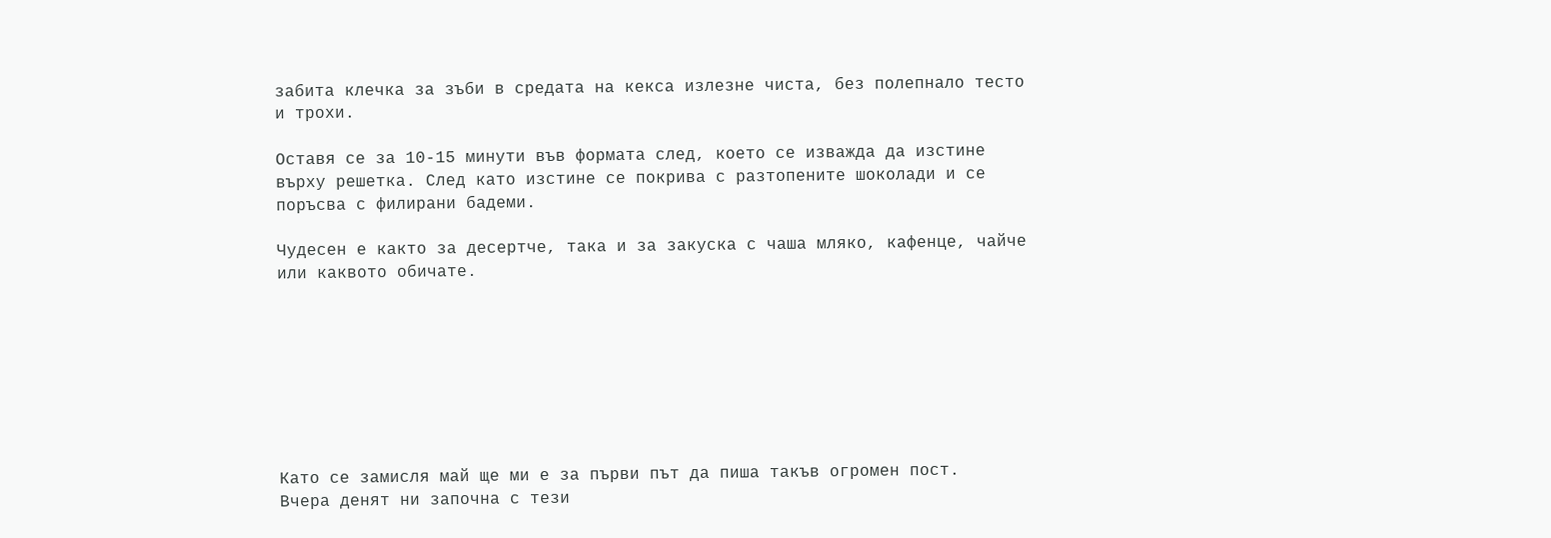забита клечка за зъби в средата на кекса излезне чиста, без полепнало тесто и трохи.

Оставя се за 10-15 минути във формата след, което се изважда да изстине върху решетка. След като изстине се покрива с разтопените шоколади и се поръсва с филирани бадеми.

Чудесен е както за десертче, така и за закуска с чаша мляко, кафенце, чайче или каквото обичате.








Като се замисля май ще ми е за първи път да пиша такъв огромен пост.
Вчера денят ни започна с тези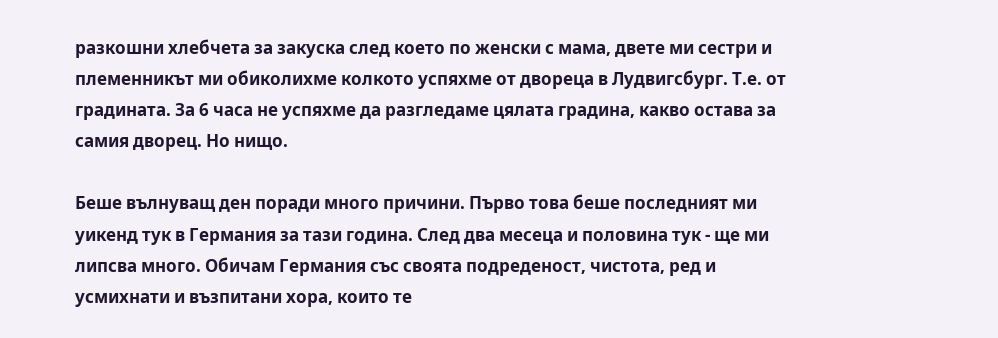разкошни хлебчета за закуска след което по женски с мама, двете ми сестри и племенникът ми обиколихме колкото успяхме от двореца в Лудвигсбург. Т.е. от градината. За 6 часа не успяхме да разгледаме цялата градина, какво остава за самия дворец. Но нищо.

Беше вълнуващ ден поради много причини. Първо това беше последният ми уикенд тук в Германия за тази година. След два месеца и половина тук - ще ми липсва много. Обичам Германия със своята подреденост, чистота, ред и усмихнати и възпитани хора, които те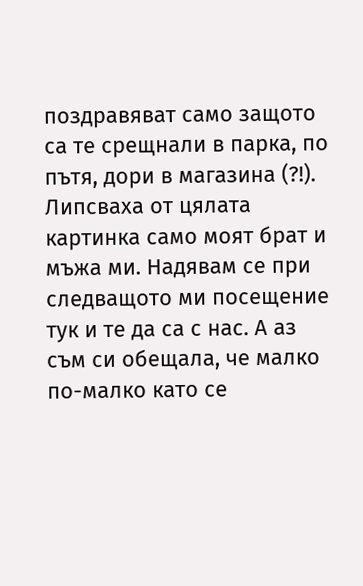поздравяват само защото са те срещнали в парка, по пътя, дори в магазина (?!). Липсваха от цялата картинка само моят брат и мъжа ми. Надявам се при следващото ми посещение тук и те да са с нас. А аз съм си обещала, че малко по-малко като се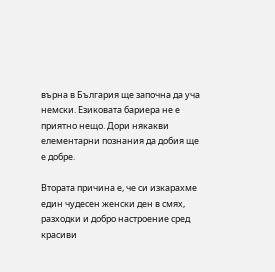върна в България ще започна да уча немски. Езиковата бариера не е приятно нещо. Дори някакви елементарни познания да добия ще е добре.

Втората причина е, че си изкарахме един чудесен женски ден в смях, разходки и добро настроение сред красиви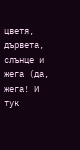цветя, дървета, слънце и жега (да, жега! И тук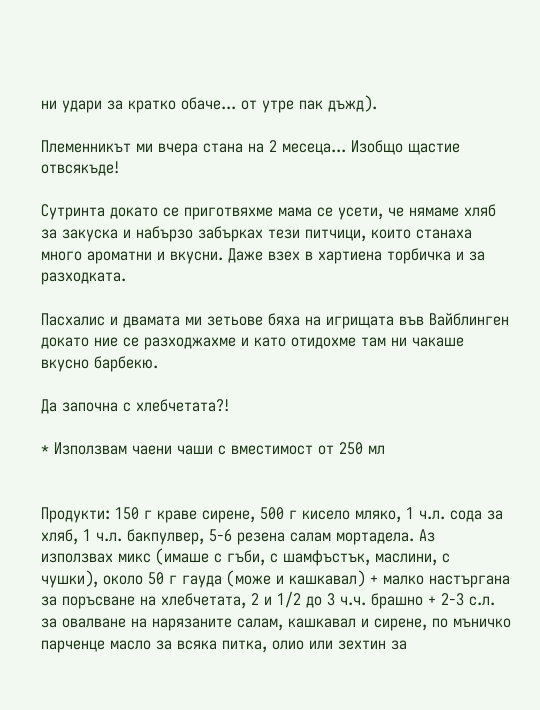ни удари за кратко обаче... от утре пак дъжд).

Племенникът ми вчера стана на 2 месеца... Изобщо щастие отвсякъде!

Сутринта докато се приготвяхме мама се усети, че нямаме хляб за закуска и набързо забърках тези питчици, които станаха много ароматни и вкусни. Даже взех в хартиена торбичка и за разходката.

Пасхалис и двамата ми зетьове бяха на игрищата във Вайблинген докато ние се разходжахме и като отидохме там ни чакаше вкусно барбекю.

Да започна с хлебчетата?!

* Използвам чаени чаши с вместимост от 250 мл


Продукти: 150 г краве сирене, 500 г кисело мляко, 1 ч.л. сода за хляб, 1 ч.л. бакпулвер, 5-6 резена салам мортадела. Аз използвах микс (имаше с гъби, с шамфъстък, маслини, с чушки), около 50 г гауда (може и кашкавал) + малко настъргана за поръсване на хлебчетата, 2 и 1/2 до 3 ч.ч. брашно + 2-3 с.л. за овалване на нарязаните салам, кашкавал и сирене, по мъничко парченце масло за всяка питка, олио или зехтин за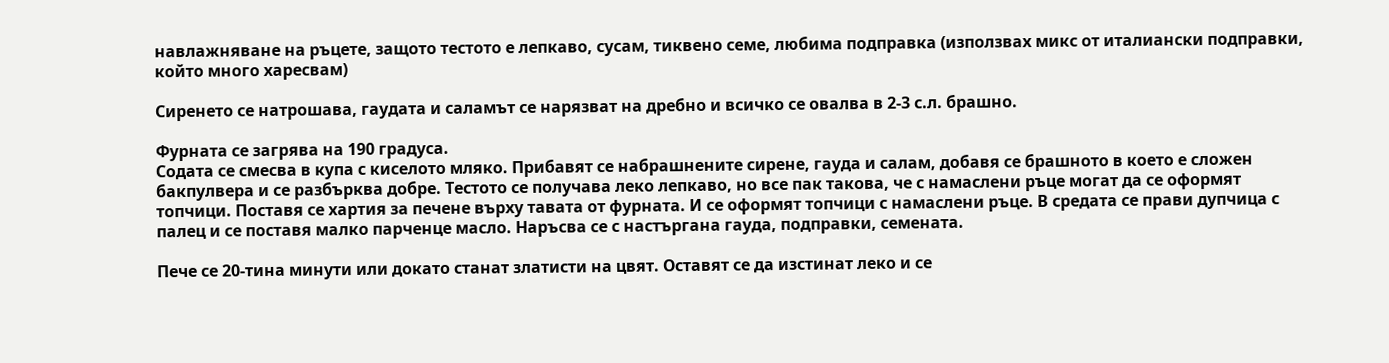навлажняване на ръцете, защото тестото е лепкаво, сусам, тиквено семе, любима подправка (използвах микс от италиански подправки, който много харесвам)

Сиренето се натрошава, гаудата и саламът се нарязват на дребно и всичко се овалва в 2-3 с.л. брашно.

Фурната се загрява на 190 градуса.
Содата се смесва в купа с киселото мляко. Прибавят се набрашнените сирене, гауда и салам, добавя се брашното в което е сложен бакпулвера и се разбърква добре. Тестото се получава леко лепкаво, но все пак такова, че с намаслени ръце могат да се оформят топчици. Поставя се хартия за печене върху тавата от фурната. И се оформят топчици с намаслени ръце. В средата се прави дупчица с палец и се поставя малко парченце масло. Наръсва се с настъргана гауда, подправки, семената.

Пече се 20-тина минути или докато станат златисти на цвят. Оставят се да изстинат леко и се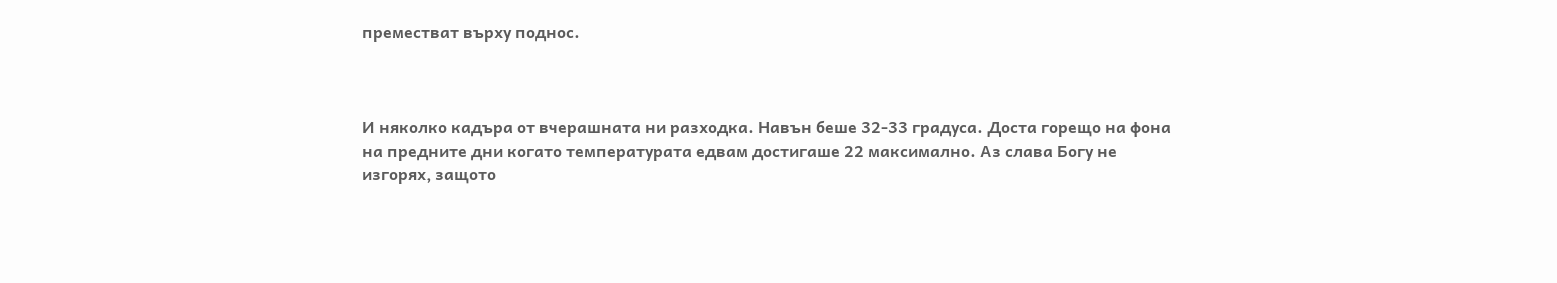преместват върху поднос.



И няколко кадъра от вчерашната ни разходка. Навън беше 32-33 градуса. Доста горещо на фона на предните дни когато температурата едвам достигаше 22 максимално. Аз слава Богу не изгорях, защото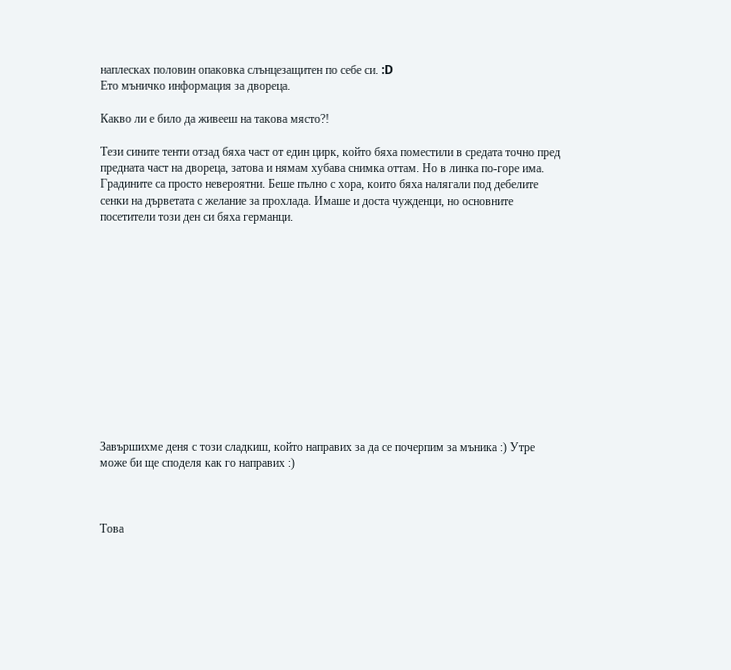наплесках половин опаковка слънцезащитен по себе си. :D
Ето мъничко информация за двореца.

Какво ли е било да живееш на такова място?!

Тези сините тенти отзад бяха част от един цирк, който бяха поместили в средата точно пред предната част на двореца, затова и нямам хубава снимка оттам. Но в линка по-горе има. Градините са просто невероятни. Беше пълно с хора, които бяха налягали под дебелите сенки на дърветата с желание за прохлада. Имаше и доста чужденци, но основните посетители този ден си бяха германци.













Завършихме деня с този сладкиш, който направих за да се почерпим за мъника :) Утре може би ще споделя как го направих :)



Това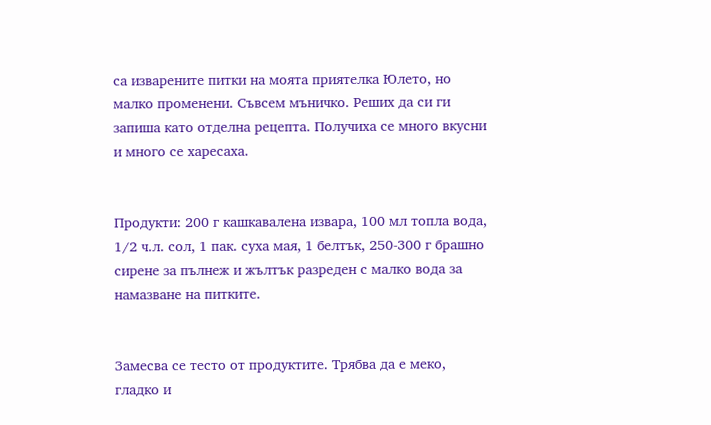са изварените питки на моята приятелка Юлето, но малко променени. Съвсем мъничко. Реших да си ги запиша като отделна рецепта. Получиха се много вкусни и много се харесаха.


Продукти: 200 г кашкавалена извара, 100 мл топла вода, 1/2 ч.л. сол, 1 пак. суха мая, 1 белтък, 250-300 г брашно
сирене за пълнеж и жълтък разреден с малко вода за намазване на питките.


Замесва се тесто от продуктите. Трябва да е меко, гладко и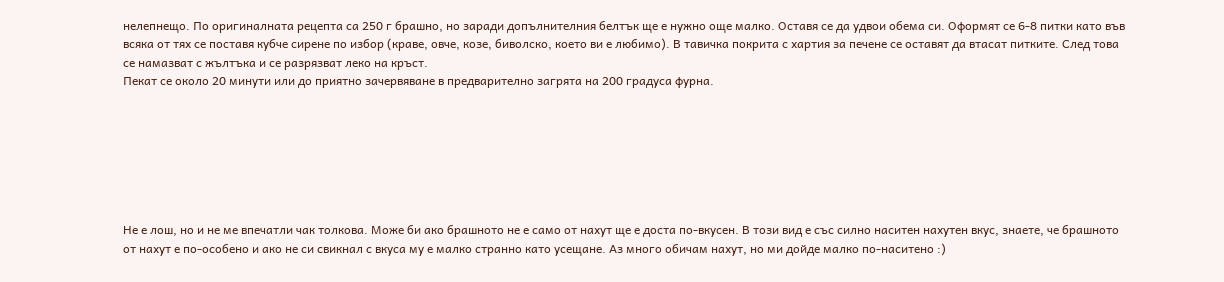нелепнещо. По оригиналната рецепта са 250 г брашно, но заради допълнителния белтък ще е нужно още малко. Оставя се да удвои обема си. Оформят се 6-8 питки като във всяка от тях се поставя кубче сирене по избор (краве, овче, козе, биволско, което ви е любимо). В тавичка покрита с хартия за печене се оставят да втасат питките. След това се намазват с жълтъка и се разрязват леко на кръст.
Пекат се около 20 минути или до приятно зачервяване в предварително загрята на 200 градуса фурна.







Не е лош, но и не ме впечатли чак толкова. Може би ако брашното не е само от нахут ще е доста по-вкусен. В този вид е със силно наситен нахутен вкус, знаете, че брашното от нахут е по-особено и ако не си свикнал с вкуса му е малко странно като усещане. Аз много обичам нахут, но ми дойде малко по-наситено :)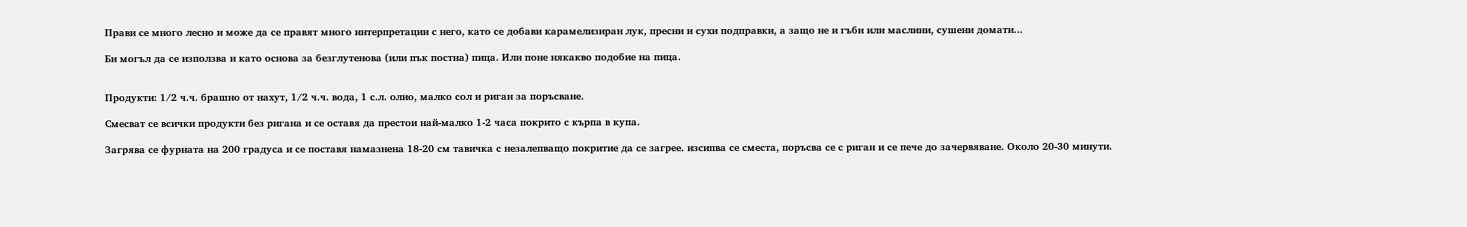Прави се много лесно и може да се правят много интерпретации с него, като се добави карамелизиран лук, пресни и сухи подправки, а защо не и гъби или маслини, сушени домати...

Би могъл да се използва и като основа за безглутенова (или пък постна) пица. Или поне някакво подобие на пица.


Продукти: 1/2 ч.ч. брашно от нахут, 1/2 ч.ч. вода, 1 с.л. олио, малко сол и риган за поръсване.

Смесват се всички продукти без ригана и се оставя да престои най-малко 1-2 часа покрито с кърпа в купа.

Загрява се фурната на 200 градуса и се поставя намазнена 18-20 см тавичка с незалепващо покритие да се загрее. изсипва се сместа, поръсва се с риган и се пече до зачервяване. Около 20-30 минути.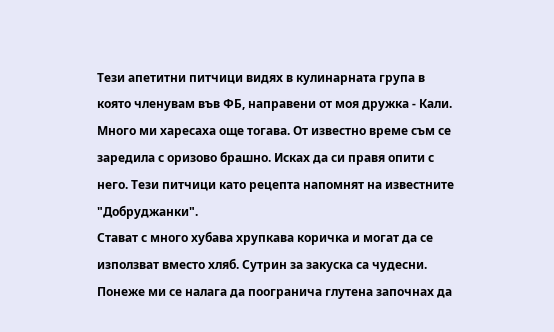Тези апетитни питчици видях в кулинарната група в която членувам във ФБ, направени от моя дружка - Кали. Много ми харесаха още тогава. От известно време съм се заредила с оризово брашно. Исках да си правя опити с него. Тези питчици като рецепта напомнят на известните "Добруджанки".
Стават с много хубава хрупкава коричка и могат да се използват вместо хляб. Сутрин за закуска са чудесни.
Понеже ми се налага да поогранича глутена започнах да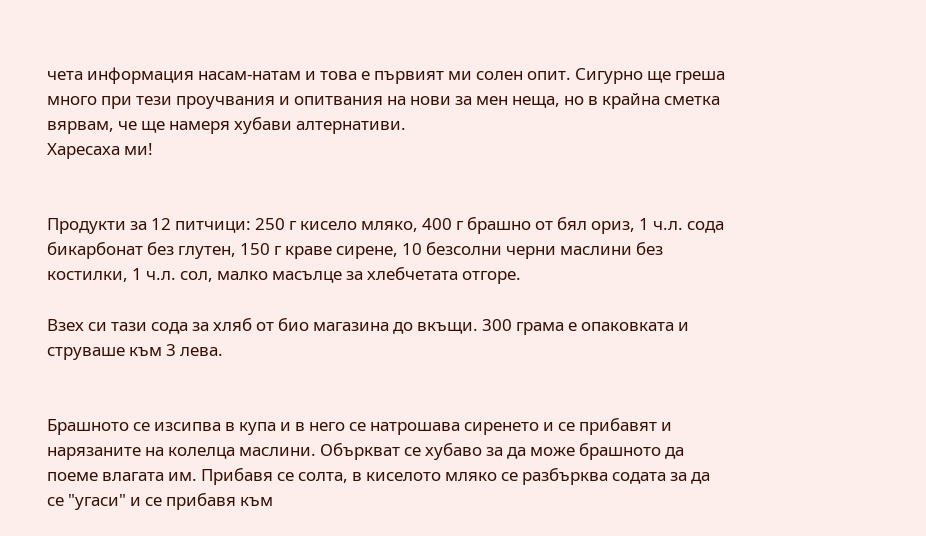чета информация насам-натам и това е първият ми солен опит. Сигурно ще греша много при тези проучвания и опитвания на нови за мен неща, но в крайна сметка вярвам, че ще намеря хубави алтернативи.
Харесаха ми!


Продукти за 12 питчици: 250 г кисело мляко, 400 г брашно от бял ориз, 1 ч.л. сода бикарбонат без глутен, 150 г краве сирене, 10 безсолни черни маслини без костилки, 1 ч.л. сол, малко масълце за хлебчетата отгоре.

Взех си тази сода за хляб от био магазина до вкъщи. 300 грама е опаковката и струваше към 3 лева.


Брашното се изсипва в купа и в него се натрошава сиренето и се прибавят и нарязаните на колелца маслини. Объркват се хубаво за да може брашното да поеме влагата им. Прибавя се солта, в киселото мляко се разбърква содата за да се "угаси" и се прибавя към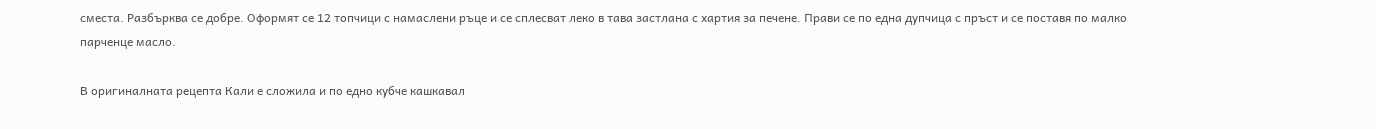сместа. Разбърква се добре. Оформят се 12 топчици с намаслени ръце и се сплесват леко в тава застлана с хартия за печене. Прави се по една дупчица с пръст и се поставя по малко парченце масло.

В оригиналната рецепта Кали е сложила и по едно кубче кашкавал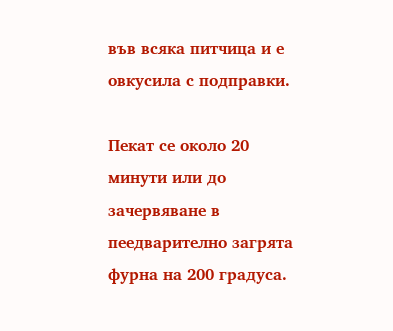във всяка питчица и е овкусила с подправки.

Пекат се около 20 минути или до зачервяване в пеедварително загрята фурна на 200 градуса.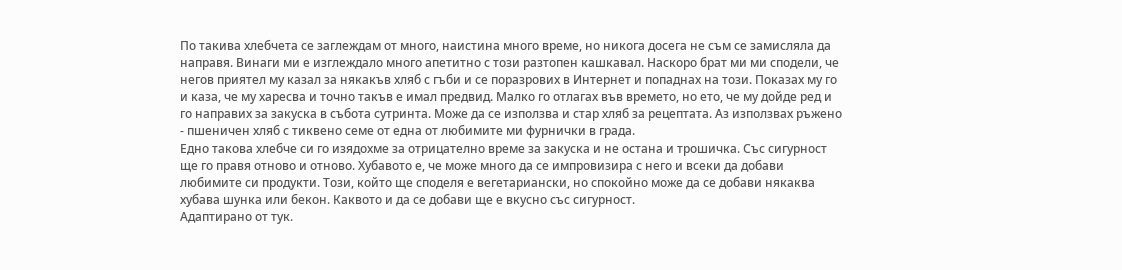По такива хлебчета се заглеждам от много, наистина много време, но никога досега не съм се замисляла да направя. Винаги ми е изглеждало много апетитно с този разтопен кашкавал. Наскоро брат ми ми сподели, че негов приятел му казал за някакъв хляб с гъби и се поразрових в Интернет и попаднах на този. Показах му го и каза, че му харесва и точно такъв е имал предвид. Малко го отлагах във времето, но ето, че му дойде ред и го направих за закуска в събота сутринта. Може да се използва и стар хляб за рецептата. Аз използвах ръжено - пшеничен хляб с тиквено семе от една от любимите ми фурнички в града.
Едно такова хлебче си го изядохме за отрицателно време за закуска и не остана и трошичка. Със сигурност ще го правя отново и отново. Хубавото е, че може много да се импровизира с него и всеки да добави любимите си продукти. Този, който ще споделя е вегетариански, но спокойно може да се добави някаква хубава шунка или бекон. Каквото и да се добави ще е вкусно със сигурност.
Адаптирано от тук.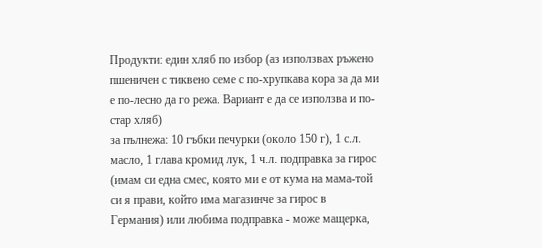Продукти: един хляб по избор (аз използвах ръжено пшеничен с тиквено семе с по-хрупкава кора за да ми е по-лесно да го режа. Вариант е да се използва и по-стар хляб)
за пълнежа: 10 гъбки печурки (около 150 г), 1 с.л. масло, 1 глава кромид лук, 1 ч.л. подправка за гирос (имам си една смес, която ми е от кума на мама-той си я прави, който има магазинче за гирос в Германия) или любима подправка - може мащерка,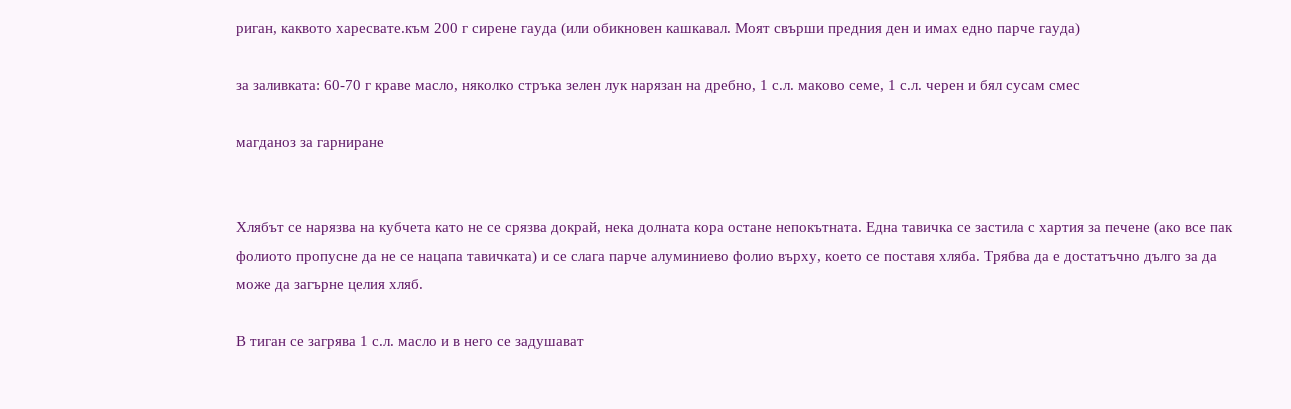риган, каквото харесвате.към 200 г сирене гауда (или обикновен кашкавал. Моят свърши предния ден и имах едно парче гауда)

за заливката: 60-70 г краве масло, няколко стръка зелен лук нарязан на дребно, 1 с.л. маково семе, 1 с.л. черен и бял сусам смес

магданоз за гарниране


Хлябът се нарязва на кубчета като не се срязва докрай, нека долната кора остане непокътната. Една тавичка се застила с хартия за печене (ако все пак фолиото пропусне да не се нацапа тавичката) и се слага парче алуминиево фолио върху, което се поставя хляба. Трябва да е достатъчно дълго за да може да загърне целия хляб.

В тиган се загрява 1 с.л. масло и в него се задушават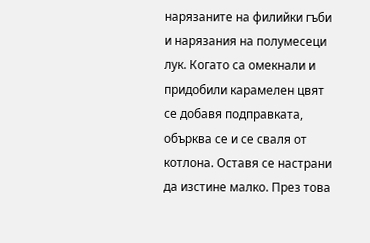нарязаните на филийки гъби и нарязания на полумесеци лук. Когато са омекнали и придобили карамелен цвят се добавя подправката, обърква се и се сваля от котлона. Оставя се настрани да изстине малко. През това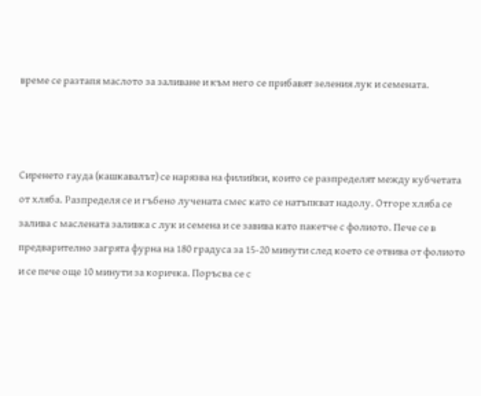време се разтапя маслото за заливане и към него се прибавят зеления лук и семената.



Сиренето гауда (кашкавалът) се нарязва на филийки, които се разпределят между кубчетата от хляба. Разпределя се и гъбено лучената смес като се натъпкват надолу. Отгоре хляба се залива с маслената заливка с лук и семена и се завива като пакетче с фолиото. Пече се в предварително загрята фурна на 180 градуса за 15-20 минути след което се отвива от фолиото и се пече още 10 минути за коричка. Поръсва се с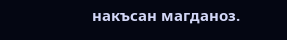накъсан магданоз.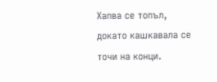Хапва се топъл, докато кашкавала се точи на конци.